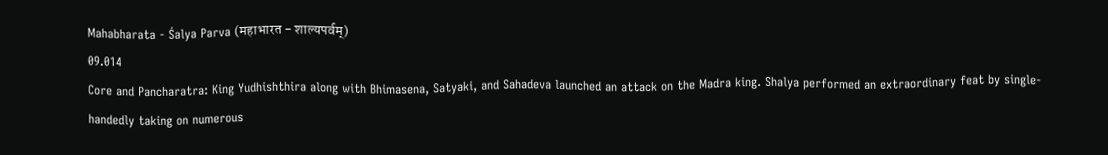Mahabharata - Śalya Parva (महाभारत - शाल्यपर्वम्)
09.014
Core and Pancharatra: King Yudhishthira along with Bhimasena, Satyaki, and Sahadeva launched an attack on the Madra king. Shalya performed an extraordinary feat by single-handedly taking on numerous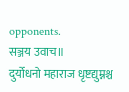opponents.
सञ्जय उवाच॥
दुर्योधनो महाराज धृष्टद्युम्नश्च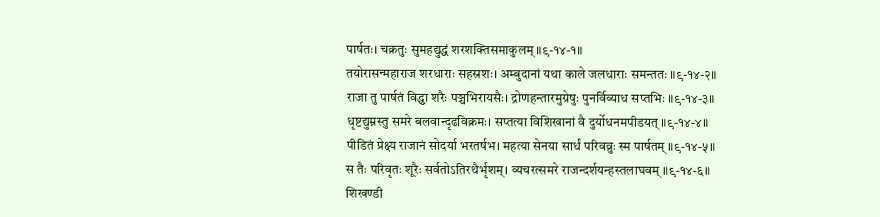पार्षतः। चक्रतुः सुमहद्युद्धं शरशक्तिसमाकुलम् ॥९-१४-१॥
तयोरासन्महाराज शरधाराः सहस्रशः। अम्बुदानां यथा काले जलधाराः समन्ततः ॥९-१४-२॥
राजा तु पार्षतं विद्ध्वा शरैः पञ्चभिरायसैः। द्रोणहन्तारमुग्रेषुः पुनर्विव्याध सप्तभिः ॥९-१४-३॥
धृष्टद्युम्नस्तु समरे बलवान्दृढविक्रमः। सप्तत्या विशिखानां वै दुर्योधनमपीडयत् ॥९-१४-४॥
पीडितं प्रेक्ष्य राजानं सोदर्या भरतर्षभ। महत्या सेनया सार्धं परिवव्रुः स्म पार्षतम् ॥९-१४-५॥
स तैः परिवृतः शूरैः सर्वतोऽतिरथैर्भृशम्। व्यचरत्समरे राजन्दर्शयन्हस्तलाघवम् ॥९-१४-६॥
शिखण्डी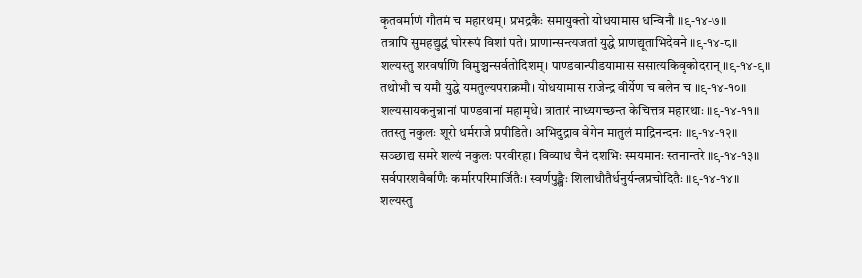कृतवर्माणं गौतमं च महारथम्। प्रभद्रकैः समायुक्तो योधयामास धन्विनौ ॥९-१४-७॥
तत्रापि सुमहद्युद्धं घोररूपं विशां पते। प्राणान्सन्त्यजतां युद्धे प्राणद्यूताभिदेवने ॥९-१४-८॥
शल्यस्तु शरवर्षाणि विमुञ्चन्सर्वतोदिशम्। पाण्डवान्पीडयामास ससात्यकिवृकोदरान् ॥९-१४-९॥
तथोभौ च यमौ युद्धे यमतुल्यपराक्रमौ। योधयामास राजेन्द्र वीर्येण च बलेन च ॥९-१४-१०॥
शल्यसायकनुन्नानां पाण्डवानां महामृधे। त्रातारं नाध्यगच्छन्त केचित्तत्र महारथाः ॥९-१४-११॥
ततस्तु नकुलः शूरो धर्मराजे प्रपीडिते। अभिदुद्राव वेगेन मातुलं माद्रिनन्दनः ॥९-१४-१२॥
सञ्छाद्य समरे शल्यं नकुलः परवीरहा। विव्याध चैनं दशभिः स्मयमानः स्तनान्तरे ॥९-१४-१३॥
सर्वपारशवैर्बाणैः कर्मारपरिमार्जितैः। स्वर्णपुङ्खैः शिलाधौतैर्धनुर्यन्त्रप्रचोदितैः ॥९-१४-१४॥
शल्यस्तु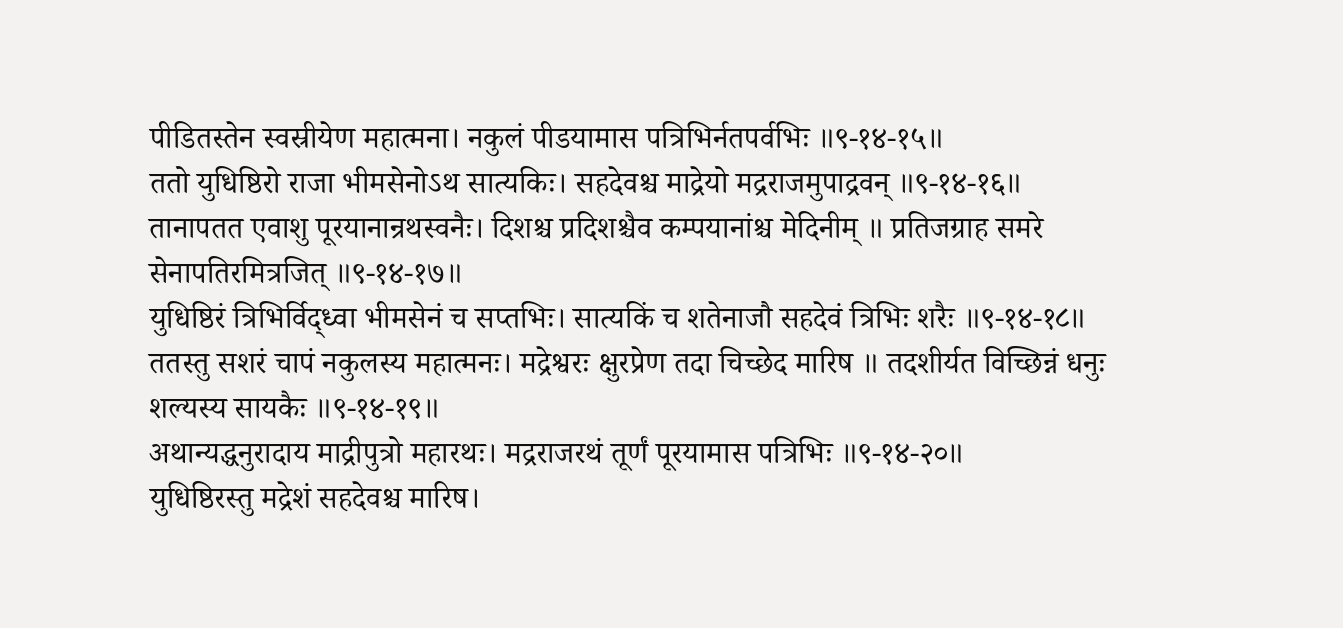पीडितस्तेन स्वस्रीयेण महात्मना। नकुलं पीडयामास पत्रिभिर्नतपर्वभिः ॥९-१४-१५॥
ततो युधिष्ठिरो राजा भीमसेनोऽथ सात्यकिः। सहदेवश्च माद्रेयो मद्रराजमुपाद्रवन् ॥९-१४-१६॥
तानापतत एवाशु पूरयानान्रथस्वनैः। दिशश्च प्रदिशश्चैव कम्पयानांश्च मेदिनीम् ॥ प्रतिजग्राह समरे सेनापतिरमित्रजित् ॥९-१४-१७॥
युधिष्ठिरं त्रिभिर्विद्ध्वा भीमसेनं च सप्तभिः। सात्यकिं च शतेनाजौ सहदेवं त्रिभिः शरैः ॥९-१४-१८॥
ततस्तु सशरं चापं नकुलस्य महात्मनः। मद्रेश्वरः क्षुरप्रेण तदा चिच्छेद मारिष ॥ तदशीर्यत विच्छिन्नं धनुः शल्यस्य सायकैः ॥९-१४-१९॥
अथान्यद्धनुरादाय माद्रीपुत्रो महारथः। मद्रराजरथं तूर्णं पूरयामास पत्रिभिः ॥९-१४-२०॥
युधिष्ठिरस्तु मद्रेशं सहदेवश्च मारिष।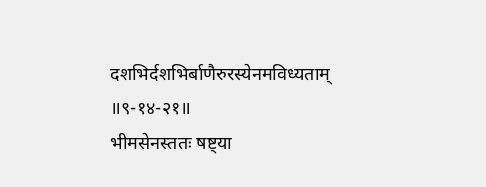दशभिर्दशभिर्बाणैरुरस्येनमविध्यताम् ॥९-१४-२१॥
भीमसेनस्ततः षष्ट्या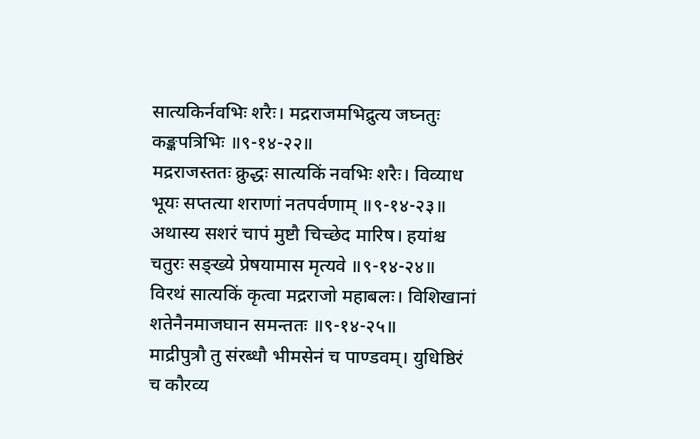सात्यकिर्नवभिः शरैः। मद्रराजमभिद्रुत्य जघ्नतुः कङ्कपत्रिभिः ॥९-१४-२२॥
मद्रराजस्ततः क्रुद्धः सात्यकिं नवभिः शरैः। विव्याध भूयः सप्तत्या शराणां नतपर्वणाम् ॥९-१४-२३॥
अथास्य सशरं चापं मुष्टौ चिच्छेद मारिष। हयांश्च चतुरः सङ्ख्ये प्रेषयामास मृत्यवे ॥९-१४-२४॥
विरथं सात्यकिं कृत्वा मद्रराजो महाबलः। विशिखानां शतेनैनमाजघान समन्ततः ॥९-१४-२५॥
माद्रीपुत्रौ तु संरब्धौ भीमसेनं च पाण्डवम्। युधिष्ठिरं च कौरव्य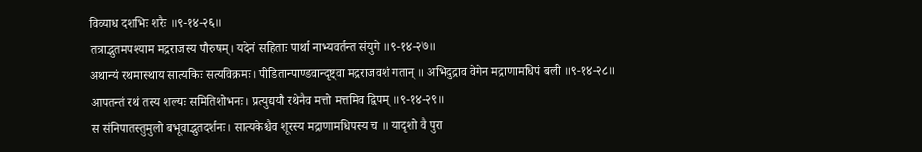विव्याध दशभिः शरैः ॥९-१४-२६॥
तत्राद्भुतमपश्याम मद्रराजस्य पौरुषम्। यदेनं सहिताः पार्था नाभ्यवर्तन्त संयुगे ॥९-१४-२७॥
अथान्यं रथमास्थाय सात्यकिः सत्यविक्रमः। पीडितान्पाण्डवान्दृष्ट्वा मद्रराजवशं गतान् ॥ अभिदुद्राव वेगेन मद्राणामधिपं बली ॥९-१४-२८॥
आपतन्तं रथं तस्य शल्यः समितिशोभनः। प्रत्युद्ययौ रथेनैव मत्तो मत्तमिव द्विपम् ॥९-१४-२९॥
स संनिपातस्तुमुलो बभूवाद्भुतदर्शनः। सात्यकेश्चैव शूरस्य मद्राणामधिपस्य च ॥ यादृशो वै पुरा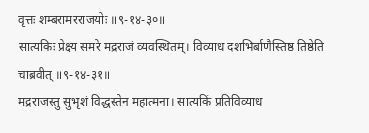वृत्तः शम्बरामरराजयोः ॥९-१४-३०॥
सात्यकिः प्रेक्ष्य समरे मद्रराजं व्यवस्थितम्। विव्याध दशभिर्बाणैस्तिष्ठ तिष्ठेति चाब्रवीत् ॥९-१४-३१॥
मद्रराजस्तु सुभृशं विद्धस्तेन महात्मना। सात्यकिं प्रतिविव्याध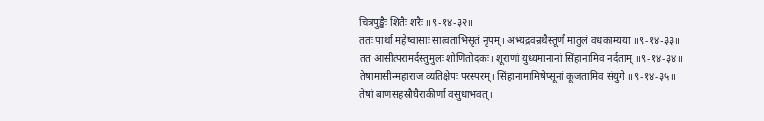चित्रपुङ्खैः शितैः शरैः ॥९-१४-३२॥
ततः पार्था महेष्वासाः सात्वताभिसृतं नृपम्। अभ्यद्रवन्रथैस्तूर्णं मातुलं वधकाम्यया ॥९-१४-३३॥
तत आसीत्परामर्दस्तुमुलः शोणितोदकः। शूराणां युध्यमानानां सिंहानामिव नर्दताम् ॥९-१४-३४॥
तेषामासीन्महाराज व्यतिक्षेपः परस्परम्। सिंहानामामिषेप्सूनां कूजतामिव संयुगे ॥९-१४-३५॥
तेषां बाणसहस्रौघैराकीर्णा वसुधाभवत्।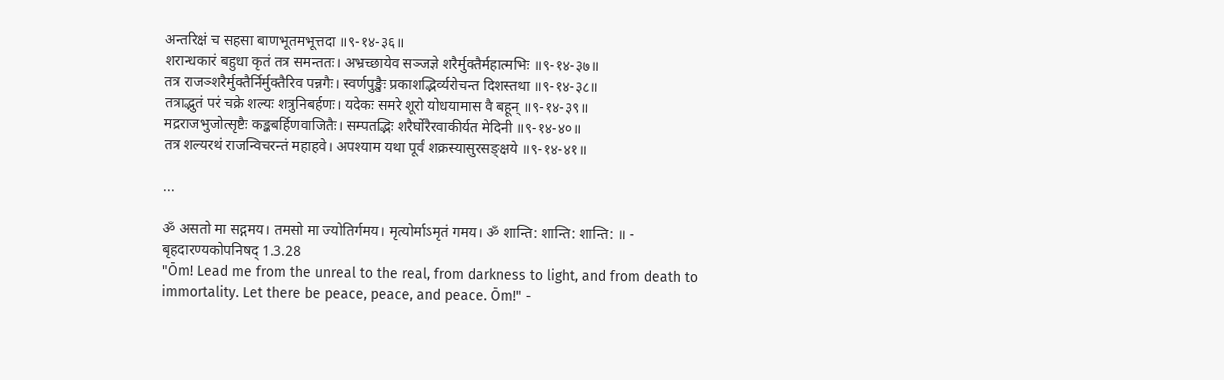अन्तरिक्षं च सहसा बाणभूतमभूत्तदा ॥९-१४-३६॥
शरान्धकारं बहुधा कृतं तत्र समन्ततः। अभ्रच्छायेव सञ्जज्ञे शरैर्मुक्तैर्महात्मभिः ॥९-१४-३७॥
तत्र राजञ्शरैर्मुक्तैर्निर्मुक्तैरिव पन्नगैः। स्वर्णपुङ्खैः प्रकाशद्भिर्व्यरोचन्त दिशस्तथा ॥९-१४-३८॥
तत्राद्भुतं परं चक्रे शल्यः शत्रुनिबर्हणः। यदेकः समरे शूरो योधयामास वै बहून् ॥९-१४-३९॥
मद्रराजभुजोत्सृष्टैः कङ्कबर्हिणवाजितैः। सम्पतद्भिः शरैर्घोरैरवाकीर्यत मेदिनी ॥९-१४-४०॥
तत्र शल्यरथं राजन्विचरन्तं महाहवे। अपश्याम यथा पूर्वं शक्रस्यासुरसङ्क्षये ॥९-१४-४१॥

...

ॐ असतो मा सद्गमय। तमसो मा ज्योतिर्गमय। मृत्योर्माऽमृतं गमय। ॐ शान्ति: शान्ति: शान्ति: ॥ - बृहदारण्यकोपनिषद् 1.3.28
"Ōm! Lead me from the unreal to the real, from darkness to light, and from death to immortality. Let there be peace, peace, and peace. Ōm!" -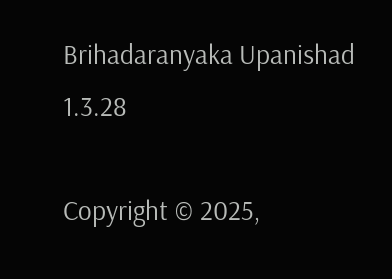Brihadaranyaka Upanishad 1.3.28

Copyright © 2025,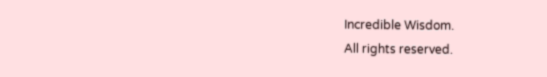Incredible Wisdom.
All rights reserved.